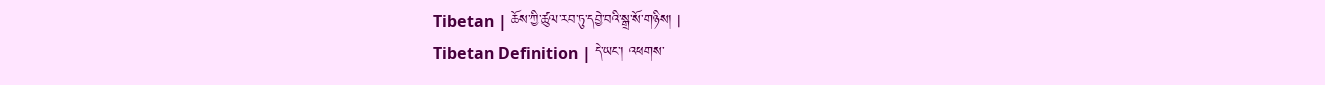Tibetan | ཆོས་ཀྱི་ཚུལ་རབ་ཏུ་དབྱེ་བའི་སྒྲ་སོ་གཉིས། |
Tibetan Definition | དེ་ཡང་། འཕགས་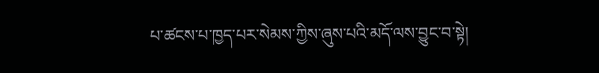པ་ཚངས་པ་ཁྱད་པར་སེམས་ཀྱིས་ཞུས་པའི་མདོ་ལས་བྱུང་བ་སྟེ།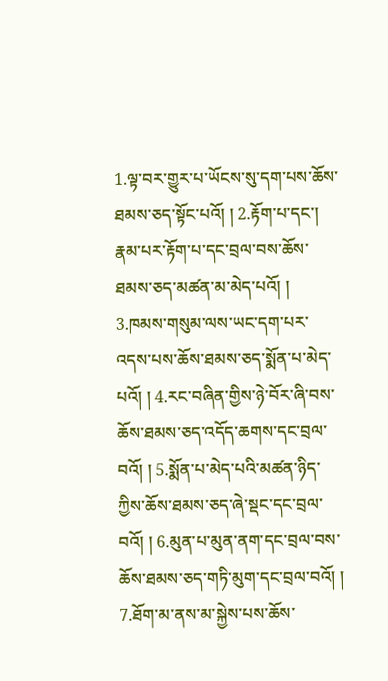1.ལྟ་བར་གྱུར་པ་ཡོངས་སུ་དག་པས་ཆོས་ཐམས་ཅད་སྟོང་པའོ། ། 2.རྟོག་པ་དང་། རྣམ་པར་རྟོག་པ་དང་བྲལ་བས་ཆོས་ཐམས་ཅད་མཚན་མ་མེད་པའོ། ། 3.ཁམས་གསུམ་ལས་ཡང་དག་པར་འདས་པས་ཆོས་ཐམས་ཅད་སྨོན་པ་མེད་པའོ། ། 4.རང་བཞིན་གྱིས་ཉེ་བོར་ཞི་བས་ཆོས་ཐམས་ཅད་འདོད་ཆགས་དང་བྲལ་བའོ། ། 5.སྨོན་པ་མེད་པའི་མཚན་ཉིད་ཀྱིས་ཆོས་ཐམས་ཅད་ཞེ་སྡང་དང་བྲལ་བའོ། ། 6.མུན་པ་མུན་ནག་དང་བྲལ་བས་ཆོས་ཐམས་ཅད་གཏི་མུག་དང་བྲལ་བའོ། ། 7.ཐོག་མ་ནས་མ་སྐྱེས་པས་ཆོས་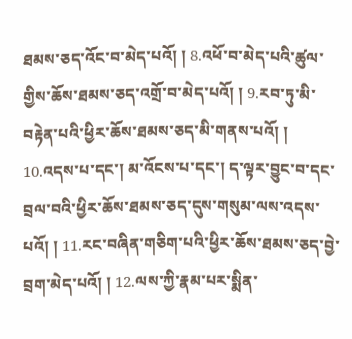ཐམས་ཅད་འོང་བ་མེད་པའོ། ། 8.འཕོ་བ་མེད་པའི་ཚུལ་གྱིས་ཆོས་ཐམས་ཅད་འགྲོ་བ་མེད་པའོ། ། 9.རབ་ཏུ་མི་བརྟེན་པའི་ཕྱིར་ཆོས་ཐམས་ཅད་མི་གནས་པའོ། ། 10.འདས་པ་དང་། མ་འོངས་པ་དང་། ད་ལྟར་བྱུང་བ་དང་བྲལ་བའི་ཕྱིར་ཆོས་ཐམས་ཅད་དུས་གསུམ་ལས་འདས་པའོ། ། 11.རང་བཞིན་གཅིག་པའི་ཕྱིར་ཆོས་ཐམས་ཅད་བྱེ་བྲག་མེད་པའོ། ། 12.ལས་ཀྱི་རྣམ་པར་སྨིན་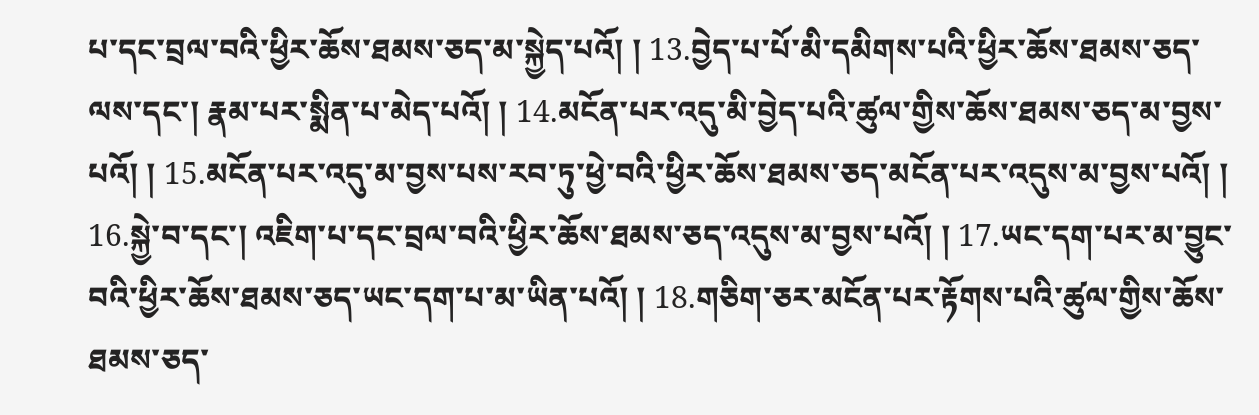པ་དང་བྲལ་བའི་ཕྱིར་ཆོས་ཐམས་ཅད་མ་སྐྱེད་པའོ། ། 13.བྱེད་པ་པོ་མི་དམིགས་པའི་ཕྱིར་ཆོས་ཐམས་ཅད་ལས་དང་། རྣམ་པར་སྨིན་པ་མེད་པའོ། ། 14.མངོན་པར་འདུ་མི་བྱེད་པའི་ཚུལ་གྱིས་ཆོས་ཐམས་ཅད་མ་བྱས་པའོ། ། 15.མངོན་པར་འདུ་མ་བྱས་པས་རབ་ཏུ་ཕྱེ་བའི་ཕྱིར་ཆོས་ཐམས་ཅད་མངོན་པར་འདུས་མ་བྱས་པའོ། ། 16.སྐྱེ་བ་དང་། འཇིག་པ་དང་བྲལ་བའི་ཕྱིར་ཆོས་ཐམས་ཅད་འདུས་མ་བྱས་པའོ། ། 17.ཡང་དག་པར་མ་བྱུང་བའི་ཕྱིར་ཆོས་ཐམས་ཅད་ཡང་དག་པ་མ་ཡིན་པའོ། ། 18.གཅིག་ཅར་མངོན་པར་རྟོགས་པའི་ཚུལ་གྱིས་ཆོས་ཐམས་ཅད་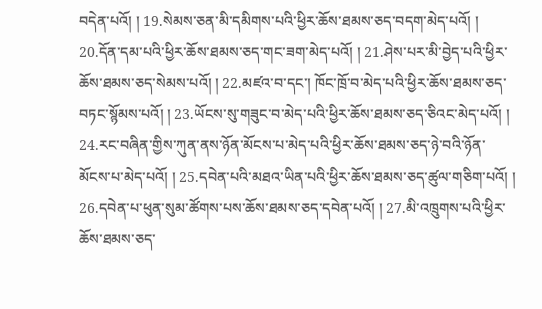བདེན་པའོ། ། 19.སེམས་ཅན་མི་དམིགས་པའི་ཕྱིར་ཆོས་ཐམས་ཅད་བདག་མེད་པའོ། ། 20.དོན་དམ་པའི་ཕྱིར་ཆོས་ཐམས་ཅད་གང་ཟག་མེད་པའོ། ། 21.ཤེས་པར་མི་བྱེད་པའི་ཕྱིར་ཆོས་ཐམས་ཅད་སེམས་པའོ། ། 22.མཛའ་བ་དང་། ཁོང་ཁྲོ་བ་མེད་པའི་ཕྱིར་ཆོས་ཐམས་ཅད་བཏང་སྙོམས་པའོ། ། 23.ཡོངས་སུ་གཟུང་བ་མེད་པའི་ཕྱིར་ཆོས་ཐམས་ཅད་ཅིའང་མེད་པའོ། ། 24.རང་བཞིན་གྱིས་ཀུན་ནས་ཉོན་མོངས་པ་མེད་པའི་ཕྱིར་ཆོས་ཐམས་ཅད་ཉེ་བའི་ཉོན་མོངས་པ་མེད་པའོ། ། 25.དབེན་པའི་མཐའ་ཡིན་པའི་ཕྱིར་ཆོས་ཐམས་ཅད་ཚུལ་གཅིག་པའོ། ། 26.དབེན་པ་ཕུན་སུམ་ཚོགས་པས་ཆོས་ཐམས་ཅད་དབེན་པའོ། ། 27.མི་འཁྲུགས་པའི་ཕྱིར་ཆོས་ཐམས་ཅད་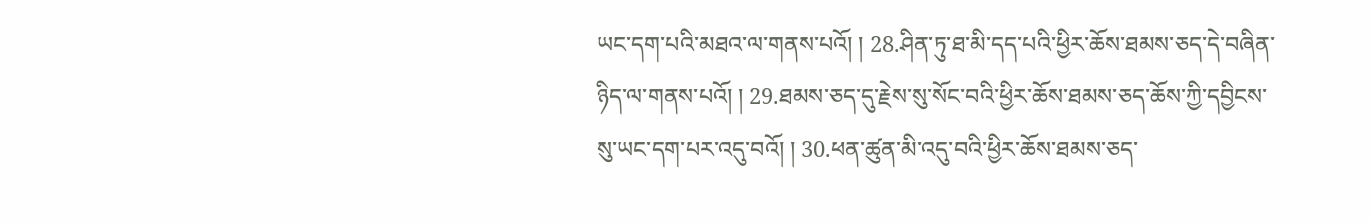ཡང་དག་པའི་མཐའ་ལ་གནས་པའོ། ། 28.ཤིན་ཏུ་ཐ་མི་དད་པའི་ཕྱིར་ཆོས་ཐམས་ཅད་དེ་བཞིན་ཉིད་ལ་གནས་པའོ། ། 29.ཐམས་ཅད་དུ་རྗེས་སུ་སོང་བའི་ཕྱིར་ཆོས་ཐམས་ཅད་ཆོས་ཀྱི་དབྱིངས་སུ་ཡང་དག་པར་འདུ་བའོ། ། 30.ཕན་ཚུན་མི་འདུ་བའི་ཕྱིར་ཆོས་ཐམས་ཅད་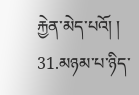རྐྱེན་མེད་པའོ། ། 31.མཉམ་པ་ཉིད་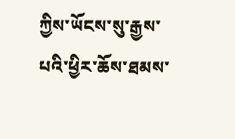ཀྱིས་ཡོངས་སུ་རྒྱས་པའི་ཕྱིར་ཆོས་ཐམས་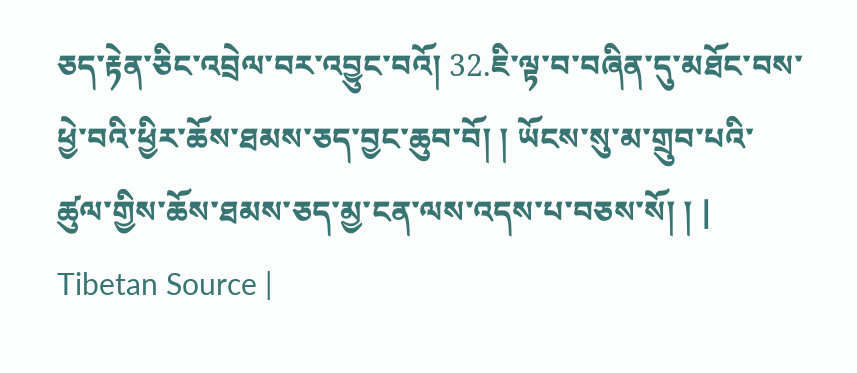ཅད་རྟེན་ཅིང་འབྲེལ་བར་འབྱུང་བའོ། 32.ཇི་ལྟ་བ་བཞིན་དུ་མཐོང་བས་ཕྱེ་བའི་ཕྱིར་ཆོས་ཐམས་ཅད་བྱང་ཆུབ་བོ། ། ཡོངས་སུ་མ་གྲུབ་པའི་ཚུལ་གྱིས་ཆོས་ཐམས་ཅད་མྱ་ངན་ལས་འདས་པ་བཅས་སོ། ། |
Tibetan Source |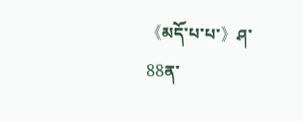《མདོ་པ་པ་》ཤ་88ན་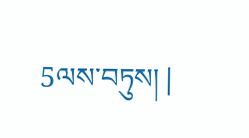5ལས་བཏུས། |